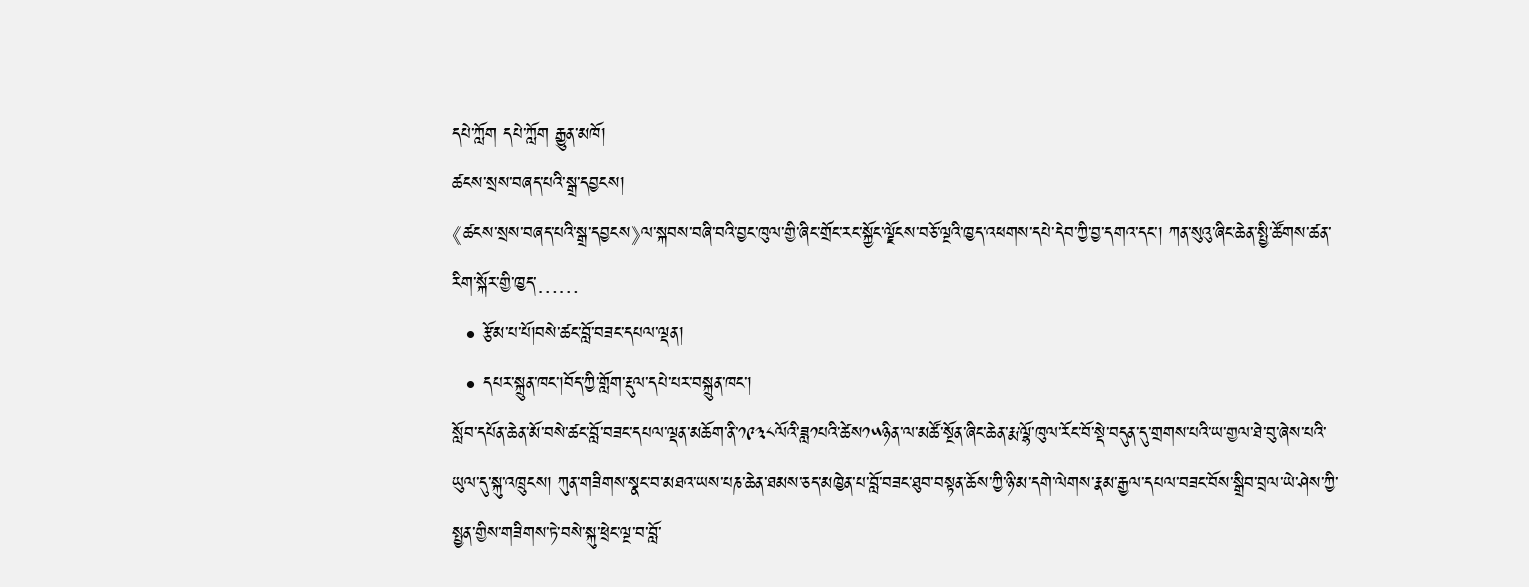དཔེ་ཀློག དཔེ་ཀློག རྒྱུན་མཁོ།
ཚངས་སྲས་བཞད་པའི་སྒྲ་དབྱངས།
《ཚངས་སྲས་བཞད་པའི་སྒྲ་དབྱངས》ལ་སྐབས་བཞི་བའི་བྱང་ཁུལ་གྱི་ཞིང་གྲོང་རང་སྐྱོང་ལྗོངས་བཅོ་ལྔའི་ཁྱད་འཕགས་དཔེ་དེབ་ཀྱི་བྱ་དགའ་དང་། ཀན་སུའུ་ཞིང་ཆེན་སྤྱི་ཚོགས་ཚན་རིག་སྐོར་གྱི་ཁྱད་……
  • རྩོམ་པ་པོ།བསེ་ཚང་བློ་བཟང་དཔལ་ལྡན།
  • དཔར་སྐྲུན་ཁང་།བོད་ཀྱི་གློག་རྡུལ་དཔེ་པར་བསྐྲུན་ཁང་།
སློབ་དཔོན་ཆེན་མོ་བསེ་ཚང་བློ་བཟང་དཔལ་ལྡན་མཆོག་ནི་༡༩༣༨ལོའི་ཟླ༡པའི་ཚེས༡༥ཉིན་ལ་མཚོ་སྔོན་ཞིང་ཆེན་རྨ་ལྷོ་ཁུལ་རོང་བོ་སྡེ་བདུན་དུ་གྲགས་པའི་ཡ་གྱལ་ཐེ་བུ་ཞེས་པའི་ཡུལ་དུ་སྐུ་འཁྲུངས། ཀུན་གཟིགས་སྣང་བ་མཐའ་ཡས་པཎ་ཆེན་ཐམས་ཅད་མཁྱེན་པ་བློ་བཟང་ཐུབ་བསྟན་ཆོས་ཀྱི་ཉི་མ་དགེ་ལེགས་རྣམ་རྒྱལ་དཔལ་བཟང་བོས་སྒྲིབ་བྲལ་ཡེ་ཤེས་ཀྱི་སྤྱན་གྱིས་གཟིགས་ཏེ་བསེ་སྐུ་ཕྲེང་ལྔ་བ་བློ་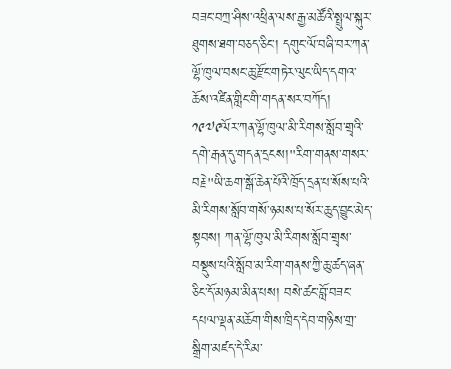བཟང་བཀྲ་ཤིས་འཕྲིན་ལས་རྒྱ་མཚོའི་སྤྲུལ་སྐུར་ཐུགས་ཐག་བཅད་ཅིང་། དགུང་ལོ་བཞི་བར་ཀན་ལྷོ་ཁུལ་བསང་ཆུ་རྫོང་གཏེར་ལུང་ཡིད་དགའ་ཆོས་འཛིན་གླིང་གི་གདན་སར་བཀོད། ༡༩༧༩ལོར་ཀན་ལྷོ་ཁུལ་མི་རིགས་སློབ་གྲྭའི་དགེ་རྒན་དུ་གདན་དྲངས།"རིག་གནས་གསར་བརྗེ"ཡི་ཆག་སྒོ་ཆེན་པོའི་ཁྲོད་དྲན་པ་སོས་པའི་མི་རིགས་སློབ་གསོ་ཉམས་པ་སོར་ཆུད་བྱུང་མེད་སྟབས། ཀན་ལྷོ་ཁུལ་མི་རིགས་སློབ་གྲྭས་བསྡུས་པའི་སློབ་མ་རིག་གནས་ཀྱི་ཆུ་ཚད་ཞན་ཅིང་དོ་མཉམ་མིན་པས། བསེ་ཚང་བློ་བཟང་དཔལ་ལྡན་མཆོག་གིས་ཁྲིད་དེབ་གཉིས་གྲ་སྒྲིག་མཛད་དེ་རིམ་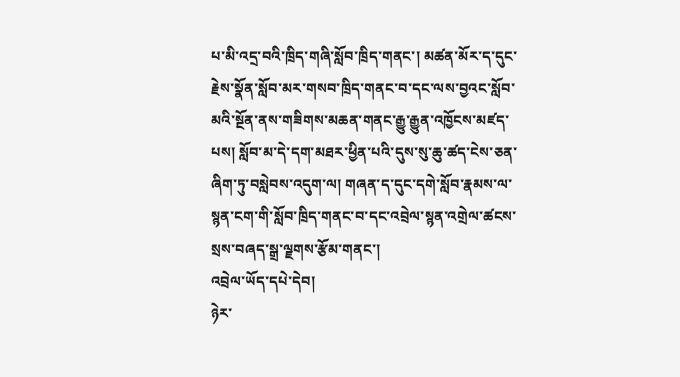པ་མི་འདྲ་བའི་ཁྲིད་གཞི་སློབ་ཁྲིད་གནང་། མཚན་མོར་ད་དུང་རྗེས་སྣོན་སློབ་མར་གསབ་ཁྲིད་གནང་བ་དང་ལས་བྱའང་སློབ་མའི་སྔོན་ནས་གཟིགས་མཆན་གནང་རྒྱུ་རྒྱུན་འཁྱོངས་མཛད་པས། སློབ་མ་དེ་དག་མཐར་ཕྱིན་པའི་དུས་སུ་ཆུ་ཚད་ངེས་ཅན་ཞིག་ཏུ་བསླེབས་འདུག་ལ། གཞན་ད་དུང་དགེ་སློབ་རྣམས་ལ་སྙན་ངག་གི་སློབ་ཁྲིད་གནང་བ་དང་འབྲེལ་སྙན་འགྲེལ་ཚངས་སྲས་བཞད་སྒྲ་ལྗགས་རྩོམ་གནང་།
འབྲེལ་ཡོད་དཔེ་དེབ།
ཉེར་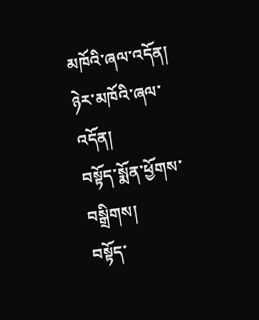མཁོའི་ཞལ་འདོན།
ཉེར་མཁོའི་ཞལ་འདོན།
བསྟོད་སྨོན་ཕྱོགས་བསྒྲིགས།
བསྟོད་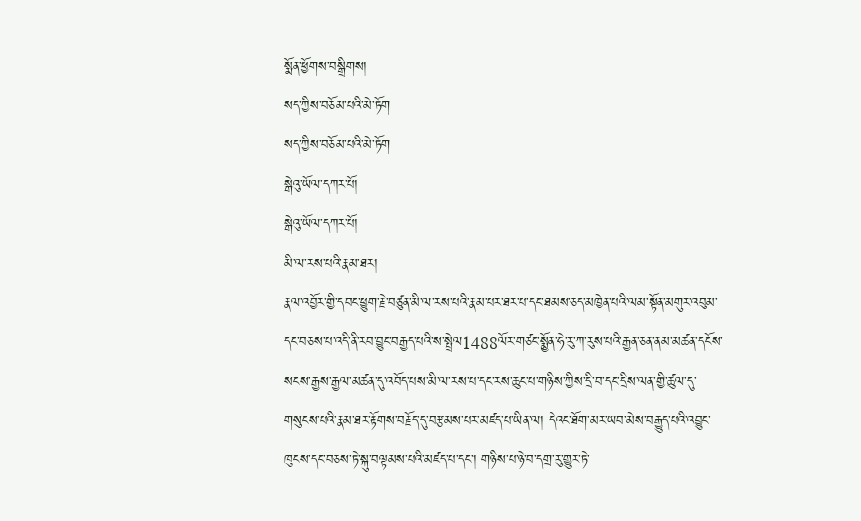སྨོན་ཕྱོགས་བསྒྲིགས།
སད་ཀྱིས་བཅོམ་པའི་མེ་ཏོག
སད་ཀྱིས་བཅོམ་པའི་མེ་ཏོག
སྒེའུ་ཡོལ་དཀར་པོ།
སྒེའུ་ཡོལ་དཀར་པོ།
མི་ལ་རས་པའི་རྣམ་ཐར།
རྣལ་འབྱོར་གྱི་དབང་ཕྱུག་རྗེ་བཙུན་མི་ལ་རས་པའི་རྣམ་པར་ཐར་པ་དང་ཐམས་ཅད་མཁྱེན་པའི་ལམ་སྟོན་མགུར་འབུམ་དང་བཅས་པ་འདི་ནི་རབ་བྱུང་བརྒྱད་པའི་ས་སྤྲེལ1488ལོར་གཙང་སྨྱོན་ཧེ་རུ་ཀ་རུས་པའི་རྒྱན་ཅན་ནམ་མཚན་དངོས་སངས་རྒྱས་རྒྱལ་མཚན་དུ་འབོད་པས་མི་ལ་རས་པ་དང་རས་ཆུང་པ་གཉིས་ཀྱིས་དྲི་བ་དང་དྲིས་ལན་གྱི་ཚུལ་དུ་གསུངས་པའི་རྣམ་ཐར་རྟོགས་བརྗོད་དུ་བརྩམས་པར་མཛད་པ་ཡིན་ལ། དེའང་ཐོག་མར་ཡབ་མེས་བརྒྱུད་པའི་འབྱུང་ཁུངས་དང་བཅས་ཏེ་སྐུ་བལྟམས་པའི་མཛད་པ་དང་། གཉིས་པ་ཉེ་བ་དགྲ་རུ་གྱུར་ཏེ་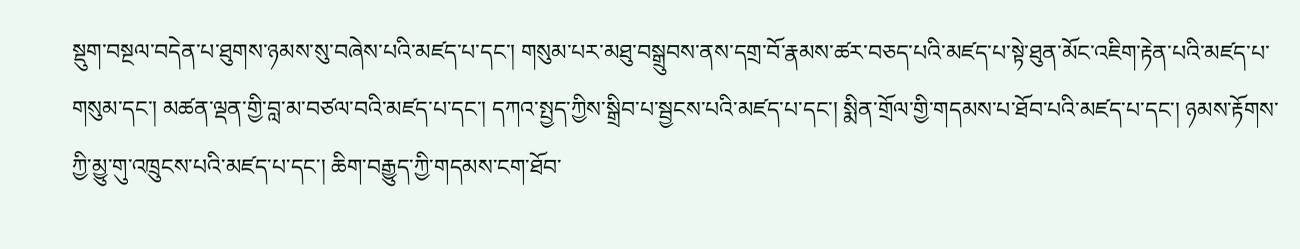སྡུག་བསྔལ་བདེན་པ་ཐུགས་ཉམས་སུ་བཞེས་པའི་མཛད་པ་དང་། གསུམ་པར་མཐུ་བསྒྲུབས་ནས་དགྲ་བོ་རྣམས་ཚར་བཅད་པའི་མཛད་པ་སྟེ་ཐུན་མོང་འཇིག་རྟེན་པའི་མཛད་པ་གསུམ་དང་། མཚན་ལྡན་གྱི་བླ་མ་བཙལ་བའི་མཛད་པ་དང་། དཀའ་སྤྱད་ཀྱིས་སྒྲིབ་པ་སྦྱངས་པའི་མཛད་པ་དང་། སྨིན་གྲོལ་གྱི་གདམས་པ་ཐོབ་པའི་མཛད་པ་དང་། ཉམས་རྟོགས་ཀྱི་མྱུ་གུ་འཁྲུངས་པའི་མཛད་པ་དང་། ཆིག་བརྒྱུད་ཀྱི་གདམས་ངག་ཐོབ་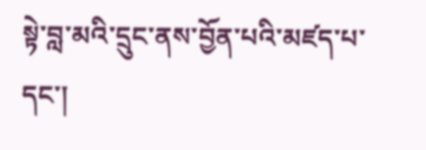སྟེ་བླ་མའི་དྲུང་ནས་བྱོན་པའི་མཛད་པ་དང་།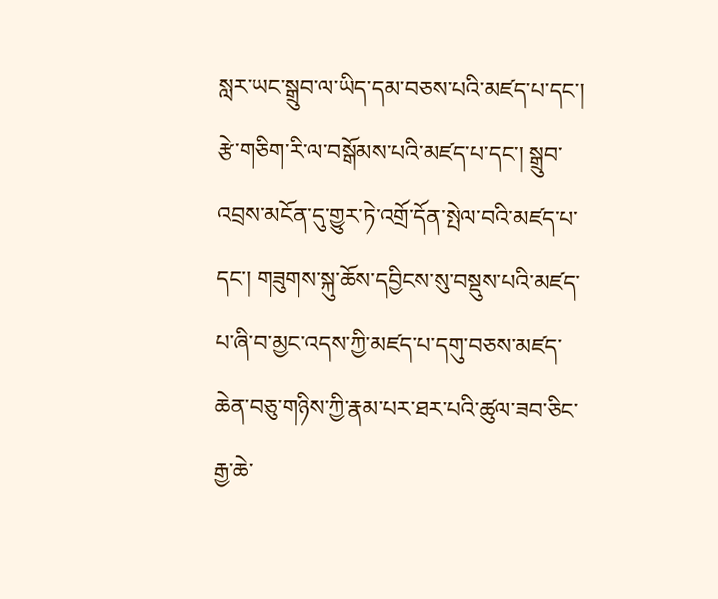སླར་ཡང་སྒྲུབ་ལ་ཡིད་དམ་བཅས་པའི་མཛད་པ་དང་། རྩེ་གཅིག་རི་ལ་བསྒོམས་པའི་མཛད་པ་དང་། སྒྲུབ་འབྲས་མངོན་དུ་གྱུར་ཏེ་འགྲོ་དོན་སྤེལ་བའི་མཛད་པ་དང་། གཟུགས་སྐུ་ཆོས་དབྱིངས་སུ་བསྡུས་པའི་མཛད་པ་ཞི་བ་མྱང་འདས་ཀྱི་མཛད་པ་དགུ་བཅས་མཛད་ཆེན་བཅུ་གཉིས་ཀྱི་རྣམ་པར་ཐར་པའི་ཚུལ་ཟབ་ཅིང་རྒྱ་ཆེ་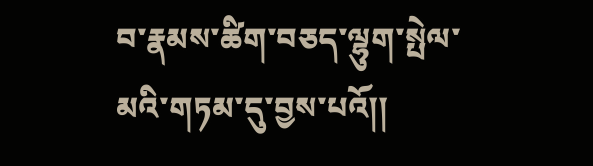བ་རྣམས་ཚིག་བཅད་ལྷུག་སྤེལ་མའི་གཏམ་དུ་བྱས་པའོ།།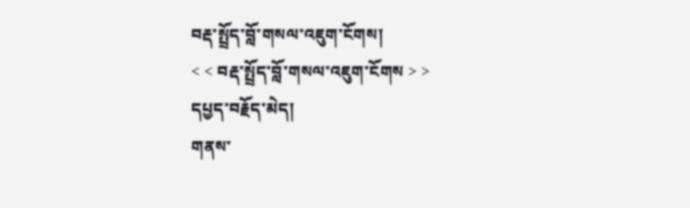བརྡ་སྤྲོད་བློ་གསལ་འཇུག་ངོགས།
< < བརྡ་སྤྲོད་བློ་གསལ་འཇུག་ངོགས > >
དཔྱད་བརྗོད་མེད།
གནས་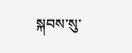སྐབས་སུ་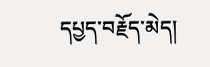དཔྱད་བརྗོད་མེད།